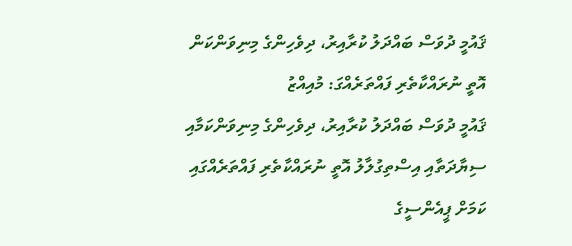ޤައުމީ ދުވަސް ބައްދަލު ކުރާއިރު، ދިވެހިންގެ މިނިވަންކަން އޮތީ ނުރައްކާތެރި ފައްތަރެއްގަ: މުއިއްޒު
ޤައުމީ ދުވަސް ބައްދަލު ކުރާއިރު، ދިވެހިންގެ މިނިވަންކަމާއި ސިޔާދަތާއި އިސްތިގުލާލު އޮތީ ނުރައްކާތެރި ފައްތަރެއްގައި ކަމަށް ޕީއެންސީގެ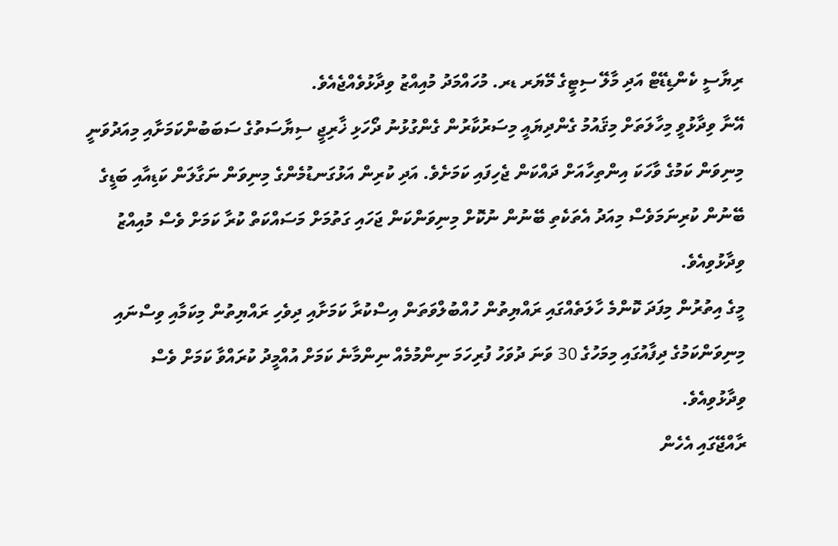ރިޔާސީ ކެންޑިޑޭޓް އަދި މާލޭ ސިޓީގެ މޭޔަރ ޑރ. މުހައްމަދު މުއިއްޒު ވިދާޅުވެއްޖެއެވެ.
އޭނާ ވިދާޅުވީ މިހާލަތަށް މިޤައުމު ގެންދިޔައީ މިސަރުކާރުން ގެންގުޅުނު ދޯހަޅި ޚާރިޖީ ސިޔާސަތުގެ ސަބަބުންކަމަށާއި މިއަދުވަނީ މިނިވަން ކަމުގެ ވާހަކަ އިންތިހާއަށް ދައްކަން ޖެހިފައި ކަމަށެވެ. އަދި ކުރިން އަޅުގަނޑުމެންގެ މިނިވަން ނަގާލަން ކަޑިއާއި ބަޑީގެ ބޭނުން ކުރިނަމަވެސް މިއަދު އެތަކެތި ބޭނުން ނުކޮށް މިނިވަންކަން ޖަހައި ގަތުމަށް މަސައްކަތް ކުރާ ކަމަށް ވެސް މުއިއްޒު ވިދާޅުވިއެވެ.
މީގެ އިތުރުން މިފަދަ ކޮންމެ ހާލަތެއްގައި ރައްޔިތުން ހުއްބުލްވަތަން އިސްކުރާ ކަމަށާއި ދިވެހި ރައްޔިތުން މިކަމާއި ވިސްނައި މިނިވަންކަމުގެ ދިފާއުގައި މިމަހުގެ 30 ވަނަ ދުވަހު ފުރިހަމަ ނިންމުމެއް ނިންމާނެ ކަމަށް އުއްމީދު ކުރައްވާ ކަމަށް ވެސް ވިދާޅުވިއެވެ.
ރާއްޖޭގައި އެހެން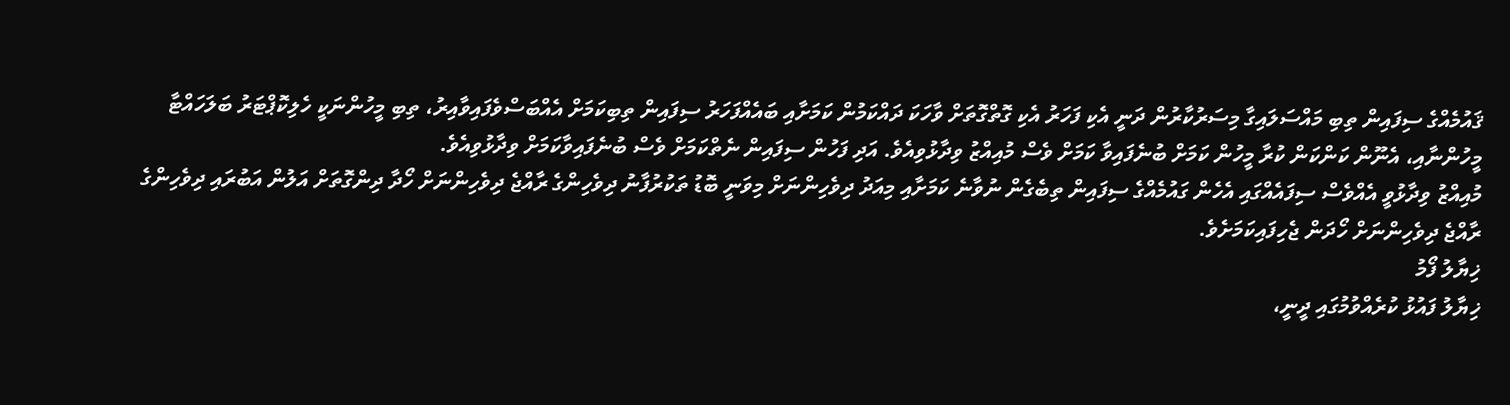ޤައުމެއްގެ ސިފައިން ތިބި މައްސަލައިގާ މިސަރުކާރުން ދަނީ އެކި ފަހަރު އެކި ގޮތްގޮތަށް ވާހަކަ ދައްކަމުން ކަމަށާއި ބައެއްފަހަރު ސިފައިން ތިބިކަމަށް އެއްބަސްވެފައިވާއިރު، ތިބި މީހުންނަކީ ހެލިކޮޕްޓަރު ބަލަހައްޓާ މީހުންނާއި، އެނޫން ކަންކަން ކުރާ މީހުން ކަމަށް ބުނެފައިވާ ކަމަށް ވެސް މުއިއްޒު ވިދާޅުވިއެވެ. އަދި ފަހުން ސިފައިން ނެތްކަމަށް ވެސް ބުނެފައިވާކަމަށް ވިދާޅުވިއެވެ.
މުއިއްޒު ވިދާޅުވީ އެއްވެސް ސިފައެއްގައި އެހެން ގައުމެއްގެ ސިފައިން ތިބެގެން ނުވާނެ ކަމަށާއި މިއަދު ދިވެހިންނަށް މިވަނީ ބޮޑު ތަކުރުފާނު ދިވެހިންގެ ރާއްޖެ ދިވެހިންނަށް ހޯދާ ދިންގޮތަށް އަލުން އަބުރައި ދިވެހިންގެ ރާއްޖެ ދިވެހިންނަށް ހޯދަން ޖެހިފައިކަމަށެވެ.
ޚިޔާލު ފޯމު
ޚިޔާލު ފައުޅު ކުރެއްވުމުގައި ދީނީ،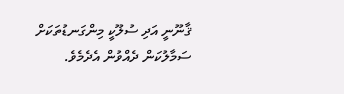ޤާނޫނީ އަދި ސުލޫކީ މިންގަނޑުތަކަށް ސަމާލުކަން ދެއްވުން އެދެމެވެ.